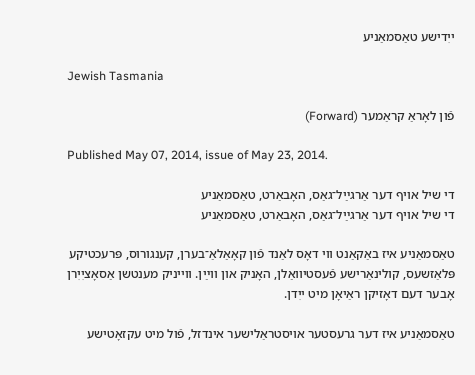ייִדישע טאַסמאַניע

Jewish Tasmania

פֿון לאָראַ קראַמער (Forward)

Published May 07, 2014, issue of May 23, 2014.

די שיל אויף דער אַרגײַל־גאַס, האָבאַרט, טאַסמאַניע
די שיל אויף דער אַרגײַל־גאַס, האָבאַרט, טאַסמאַניע

טאַסמאַניע איז באַקאַנט ווי דאָס לאַנד פֿון קאָאַלאַ־בערן, קענגורוס, פּרעכטיקע פּלאַזשעס, קולינאַרישע פֿעסטיוואַלן, האָניק און ווײַן. ווייניק מענטשן אַסאָציִיִרן אָבער דעם דאָזיקן ראַיאָן מיט ייִדן.

טאַסמאַניע איז דער גרעסטער אויסטראַלישער אינדזל, פֿול מיט עקזאָטישע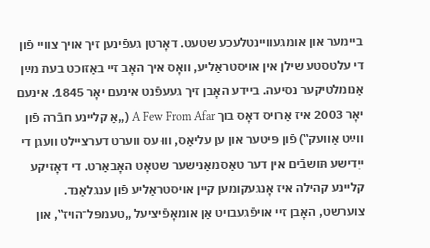ביימער און אומגעוויינטלעכע שטעט. דאָרטן געפֿינען זיך אויך צוויי פֿון די עלטסטע שילן אין אויסטראַליע, וואָס איך האָב זיי באַזוכט בעת מײַן אַנומלטיקער נסיעה. ביידע האָבן זיך געעפֿנט אינעם יאָר 1845. אינעם יאָר 2003 איז אַרויס דאָס בוך A Few From Afar („אַ קליינע חבֿרה פֿון ווײַט אַוועק‟) פֿון פּיטער און ען עליאַס, וווּ עס ווערט דערציילט וועגן די ייִדישע תּושבֿים אין דער טאַסמאַנישער שטאָט האָבאַרט. די דאָזיקע קליינע קהילה איז אָנגעקומען קיין אויסטראַליע פֿון ענגלאַנד. צוערשט, האָבן זיי אויפֿגעבויט אַן אומאָפֿיציעל „טעמפּל־הויז‟, און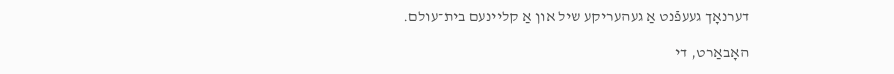דערנאָך געעפֿנט אַ געהעריקע שיל און אַ קליינעם בית־עולם.

האָבאַרט, די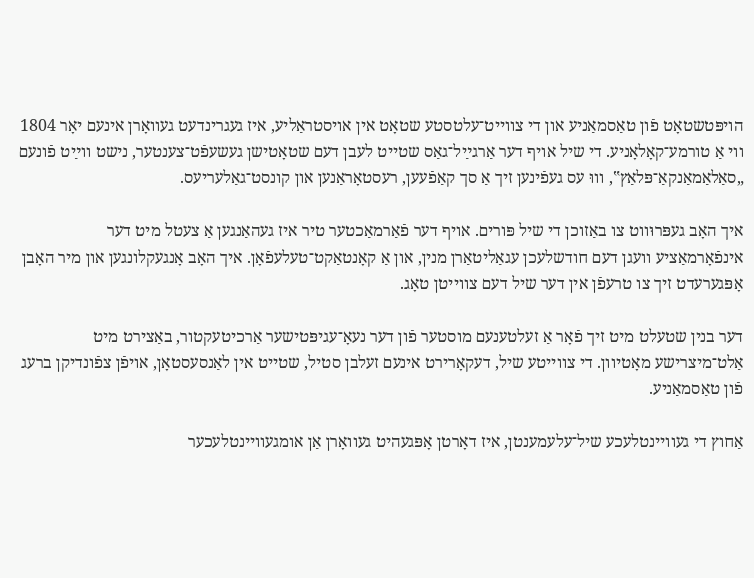הויפּטשטאָט פֿון טאַסמאַניע און די צווייט־עלטסטע שטאָט אין אויסטראַליע, איז געגרינדעט געוואָרן אינעם יאָר 1804 ווי אַ טורמע־קאָלאָניע. די שיל אויף דער אַרגײַל־גאַס שטייט לעבן דעם שטאָטישן געשעפֿט־צענטער, נישט ווײַט פֿונעם „סאַלאַמאַנקאַ־פּלאַץ‟, וווּ עס געפֿינען זיך אַ סך קאַפֿעען, רעסטאָראַנען און קונסט־גאַלעריעס.

איך האָב געפּרוּווט צו באַזוכן די שיל פּורים. אויף דער פֿאַרמאַכטער טיר איז געהאַנגען אַ צעטל מיט דער אינפֿאָרמאַציע וועגן דעם חודשלעכן עגאַליטאַרן מנין, און אַ קאָנטאַקט־טעלעפֿאָן. איך האָב אָנגעקלונגען און מיר האָבן אָפּגערעדט זיך צו טרעפֿן אין דער שיל דעם צווייטן טאָג.

דער בנין שטעלט מיט זיך פֿאָר אַ זעלטענעם מוסטער פֿון דער נעאָ־עגיפּטישער אַרכיטעקטור, באַצירט מיט אַלט־מיצרישע מאָטיוון. די צווייטע שיל, דעקאָרירט אינעם זעלבן סטיל, שטייט אין לאַנסעסטאָן, אויפֿן צפֿונדיקן ברעג פֿון טאַסמאַניע.

אַחוץ די געוויינטלעכע שיל־עלעמענטן, איז דאָרטן אָפּגעהיט געוואָרן אַן אומגעוויינטלעכער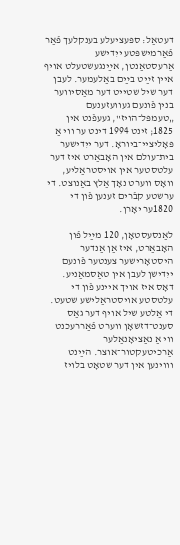דעטאַל: ספּעציעלע בענקלעך פֿאַר פֿאַרמישפּטע ייִדישע אַרעסטאַנטן, אײַנגעשטעלט אויף איין זײַט בײַם באַלעמער. לעבן דער שיל שטייט דער מאַסיווער בנין פֿונעם געוועזענעם „טעמפּל־הויז‟, געעפֿנט אין 1825; זינט 1994 דינט ער ווי אַ פּאָליציי־ביוראָ. דער ייִדישער בית־עולם אין האָבאַרט איז דער עלטסטער אין אויסטראַליע, וואָס ווערט נאָך אַלץ באַנוצט. די ערשטע קבֿרים זענען פֿון די 1820ער יאָרן.

לאַנסעסטאָן, 120 מײַל פֿון האָבאַרט, איז אַן אַנדער היסטאָרישער צענטער פֿונעם ייִדישן לעבן אין טאַסמאַניע. דאָס איז אויך איינע פֿון די עלטסטע אויסטראַלישע שטעט. די אַלטע שיל אויף דער גאַס סענט־דזשאָן ווערט פֿאַררעכנט ווי אַ נאַציאָנאַלער אַרכיטעקטור־אוצר. הײַנט וווינען אין דער שטאָט בלויז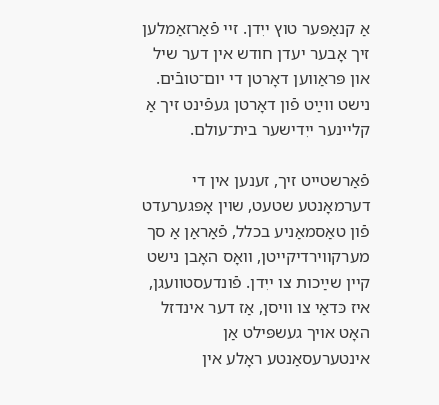אַ קנאַפּער טוץ ייִדן. זיי פֿאַרזאַמלען זיך אָבער יעדן חודש אין דער שיל און פּראַווען דאָרטן די יום־טובֿים. נישט ווײַט פֿון דאָרטן געפֿינט זיך אַ קליינער ייִדישער בית־עולם.

פֿאַרשטייט זיך, זענען אין די דערמאָנטע שטעט, שוין אָפּגערעדט פֿון טאַסמאַניע בכלל, פֿאַראַן אַ סך מערקווירדיקייטן, וואָס האָבן נישט קיין שײַכות צו ייִדן. פֿונדעסטוועגן, איז כּדאַי צו וויסן, אַז דער אינדזל האָט אויך געשפּילט אַן אינטערעסאַנטע ראָלע אין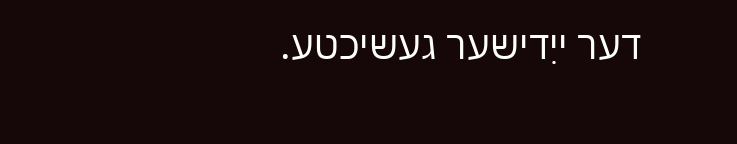דער ייִדישער געשיכטע.